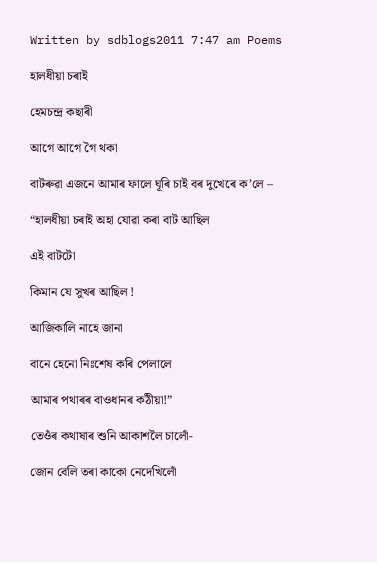Written by sdblogs2011 7:47 am Poems

হালধীয়া চৰাই

হেমচন্দ্ৰ কছাৰী

আগে আগে গৈ থকা

বাটৰুৱা এজনে আমাৰ ফালে ঘূৰি চাই বৰ দুখেৰে ক’লে –

“হালধীয়া চৰাই অহা যোৱা কৰা বাট আছিল

এই বাটটো

কিমান যে সুখৰ আছিল !

আজিকালি নাহে জানা

বানে হেনো নিঃশেষ কৰি পেলালে

আমাৰ পথাৰৰ বাওধানৰ কঠীয়া!”

তেওঁৰ কথাষাৰ শুনি আকাশলৈ চালোঁ-

জোন বেলি তৰা কাকো নেদেখিলোঁ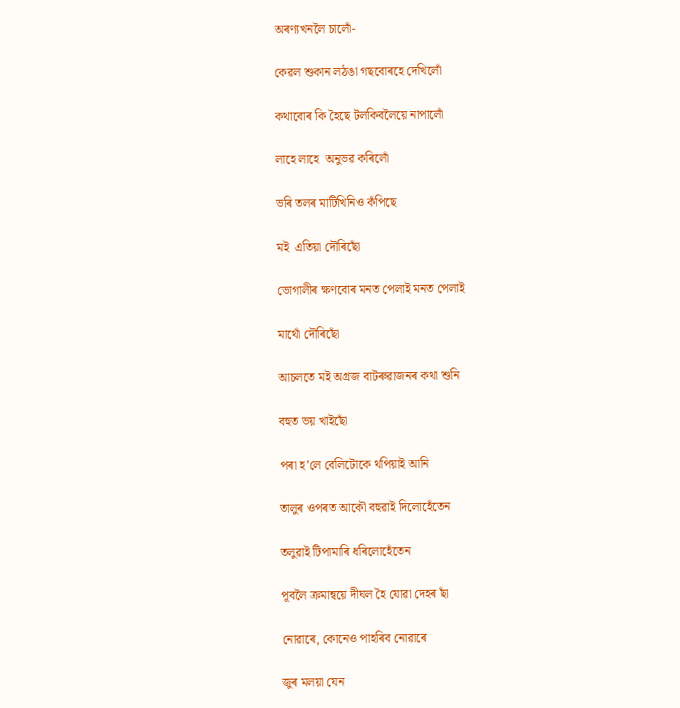অৰণ্যখনলৈ চালোঁ-

কেৱল শুকান লঠঙা গছবোৰহে দেখিলোঁ

কথাবোৰ কি হৈছে টলকিবলৈয়ে নাপালোঁ

লাহে লাহে  অনুভৱ কৰিলোঁ

ভৰি তলৰ মাটিখিনিও কঁপিছে

মই  এতিয়া দৌৰিছোঁ

ভোগালীৰ ক্ষণবোৰ মনত পেলাই মনত পেলাই

মাথোঁ দৌৰিছোঁ

আচলতে মই অগ্ৰজ বাটৰুৱাজনৰ কথা শুনি

বহুত ভয় খাইছোঁ

পৰা হ’লে বেলিটোকে থপিয়াই আনি

তালুৰ ওপৰত আকৌ বহুৱাই দিলোহেঁতেন

তলুৱাই টিপামাৰি ধৰিলোহেঁতেন

পূবলৈ ক্ৰমান্বয়ে দীঘল হৈ যোৱা দেহৰ ছাঁ

নোৱাৰে, কোনেও পাহৰিব নোৱাৰে

জুৰ মলয়া যেন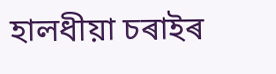হালধীয়া চৰাইৰ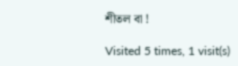শীতল বা !

Visited 5 times, 1 visit(s)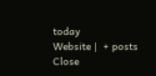today
Website |  + posts
Close